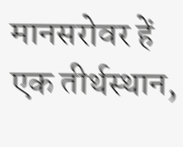मानसरोवर हें एक तीर्थस्थान,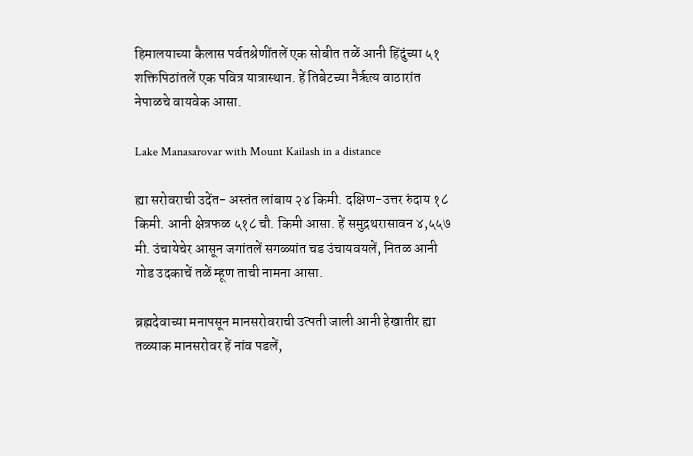हिमालयाच्या कैलास पर्वतश्रेणींतलें एक सोबीत तळें आनी हिंदुंच्या ५१ शक्तिपिठांतलें एक पवित्र यात्रास्थान. हें तिबेटच्या नैर्ऋत्य वाठारांत नेपाळचे वायवेक आसा.

Lake Manasarovar with Mount Kailash in a distance

ह्या सरोवराची उदेंत- अस्तंत लांबाय २४ किमी. दक्षिण-उत्तर रुंदाय १८ किमी. आनी क्षेत्रफळ ५१८ चौ. किमी आसा. हें समुद्रथरासावन ४,५५७ मी. उंचायेचेर आसून जगांतलें सगळ्यांत चड उंचायवयलें, नितळ आनी गोड उदकाचें तळें म्हूण ताची नामना आसा.

ब्रह्मदेवाच्या मनापसून मानसरोवराची उत्पती जाली आनी हेखातीर ह्या तळ्याक मानसरोवर हें नांव पडलें,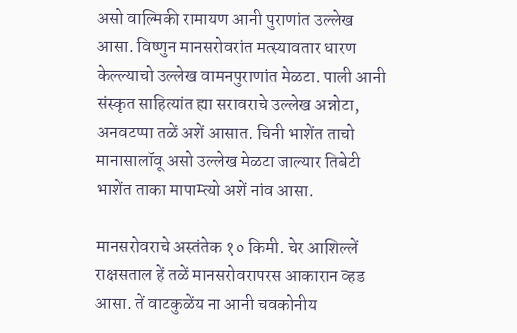असो वाल्मिकी रामायण आनी पुराणांत उल्लेख आसा. विष्णुन मानसरोवरांत मत्स्यावतार धारण केल्ल्याचो उल्लेख वामनपुराणांत मेळटा. पाली आनी संस्कृत साहित्यांत ह्या सरावराचे उल्लेख अन्नोटा, अनवटप्पा तळें अशें आसात. चिनी भाशेंत ताचो मानासालॉवू असो उल्लेख मेळटा जाल्यार तिबेटी भाशेंत ताका मापाम्त्यो अशें नांव आसा.

मानसरोवराचे अस्तंतेक १० किमी. चेर आशिल्लें राक्षसताल हें तळें मानसरोवरापरस आकारान व्हड आसा. तें वाटकुळेंय ना आनी चवकोनीय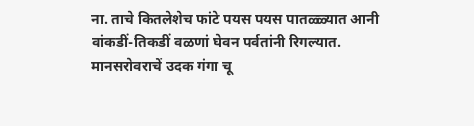ना. ताचे कितलेशेच फांटे पयस पयस पातळ्ळ्यात आनी वांकडीं-तिकडीं वळणां घेवन पर्वतांनी रिगल्यात. मानसरोवराचें उदक गंगा चू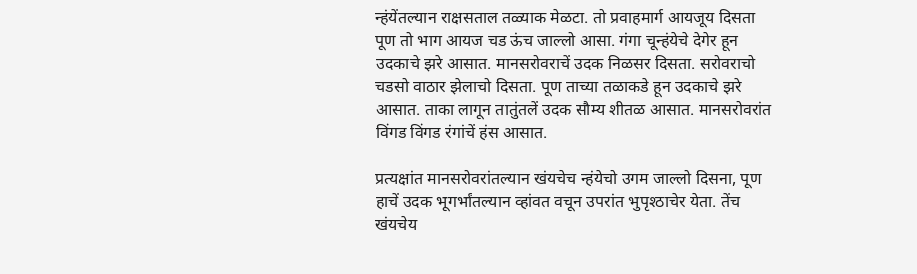न्हंयेंतल्यान राक्षसताल तळ्याक मेळटा. तो प्रवाहमार्ग आयजूय दिसता पूण तो भाग आयज चड ऊंच जाल्लो आसा. गंगा चून्हंयेचे देगेर हून उदकाचे झरे आसात. मानसरोवराचें उदक निळसर दिसता. सरोवराचो चडसो वाठार झेलाचो दिसता. पूण ताच्या तळाकडे हून उदकाचे झरे आसात. ताका लागून तातुंतलें उदक सौम्य शीतळ आसात. मानसरोवरांत विंगड विंगड रंगांचें हंस आसात.

प्रत्यक्षांत मानसरोवरांतल्यान खंयचेच न्हंयेचो उगम जाल्लो दिसना, पूण हाचें उदक भूगर्भांतल्यान व्हांवत वचून उपरांत भुपृश्ठाचेर येता. तेंच खंयचेय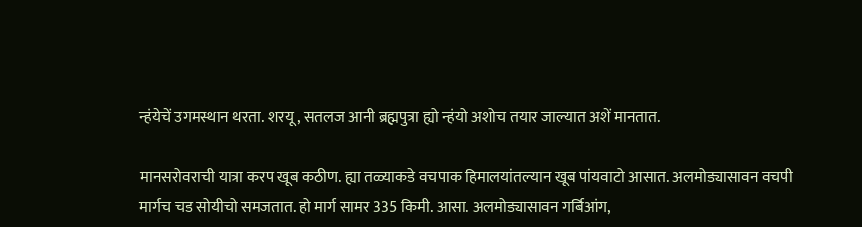न्हंयेचें उगमस्थान थरता. शरयू, सतलज आनी ब्रह्मपुत्रा ह्यो न्हंयो अशोच तयार जाल्यात अशें मानतात.

मानसरोवराची यात्रा करप खूब कठीण. ह्या तळ्याकडे वचपाक हिमालयांतल्यान खूब पांयवाटो आसात. अलमोड्यासावन वचपी मार्गच चड सोयीचो समजतात. हो मार्ग सामर 335 किमी. आसा. अलमोड्यासावन गर्बिआंग,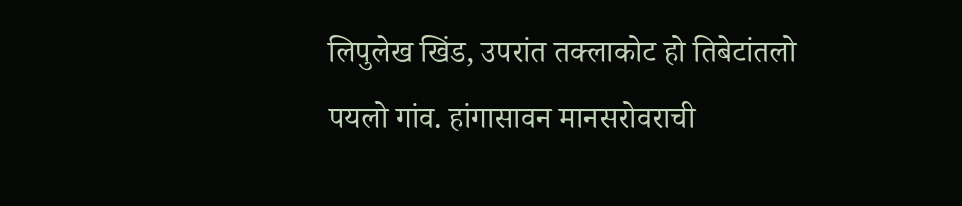लिपुलेख खिंड, उपरांत तक्लाकोट हो तिबेटांतलो पयलो गांव. हांगासावन मानसरोवराची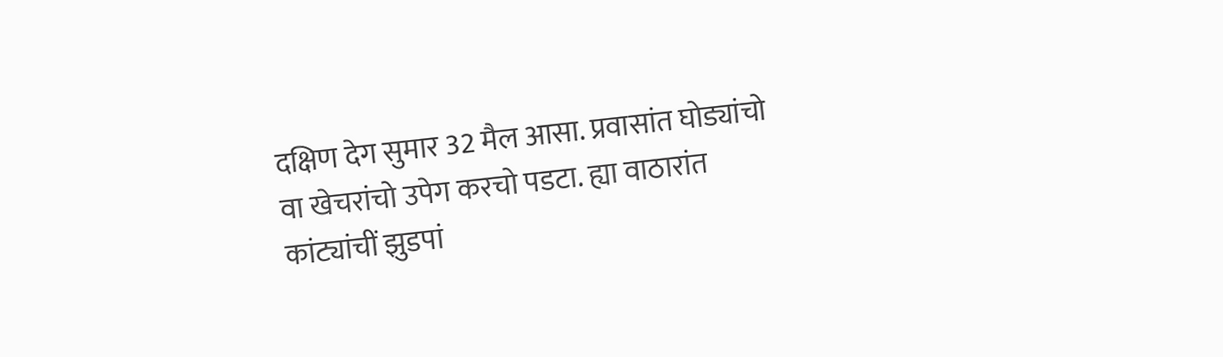दक्षिण देग सुमार 32 मैल आसा. प्रवासांत घोड्यांचो वा खेचरांचो उपेग करचो पडटा. ह्या वाठारांत कांट्यांचीं झुडपां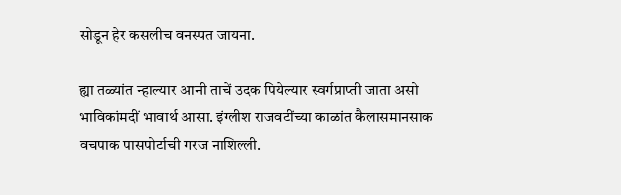सोडून हेर कसलीच वनस्पत जायना.

ह्या तळ्यांत न्हाल्यार आनी ताचें उदक पियेल्यार स्वर्गप्राप्ती जाता असो भाविकांमदीं भावार्थ आसा. इंग्लीश राजवटींच्या काळांत कैलासमानसाक वचपाक पासपोर्टाची गरज नाशिल्ली.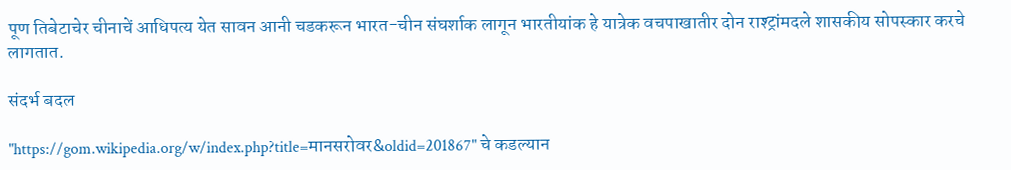पूण तिबेटाचेर चीनाचें आधिपत्य येत सावन आनी चडकरून भारत-चीन संघर्शाक लागून भारतीयांक हे यात्रेक वचपाखातीर दोन राश्ट्रांमदले शासकीय सोपस्कार करचे लागतात.

संदर्भ बदल

"https://gom.wikipedia.org/w/index.php?title=मानसरोवर&oldid=201867" चे कडल्यान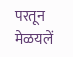परतून मेळयलें